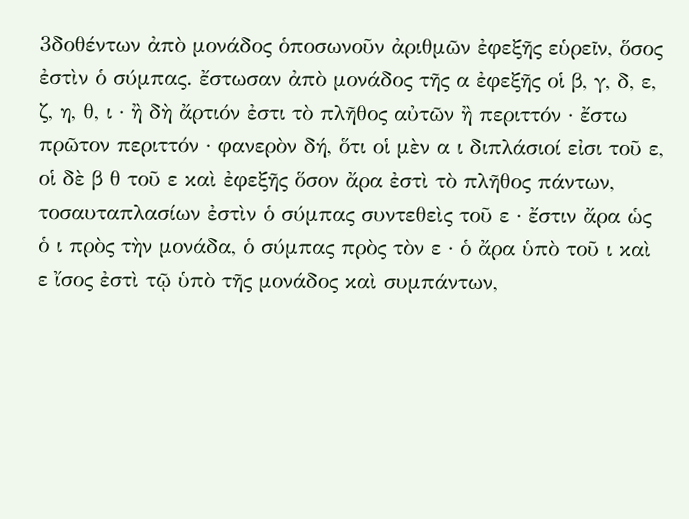3δοθέντων ἀπὸ μονάδος ὁποσωνοῦν ἀριθμῶν ἐφεξῆς εὑρεῖν, ὅσος ἐστὶν ὁ σύμπας. ἔστωσαν ἀπὸ μονάδος τῆς α ἐφεξῆς οἱ β, γ, δ, ε, ζ, η, θ, ι · ἢ δὴ ἄρτιόν ἐστι τὸ πλῆθος αὐτῶν ἢ περιττόν · ἔστω πρῶτον περιττόν · φανερὸν δή, ὅτι οἱ μὲν α ι διπλάσιοί εἰσι τοῦ ε, οἱ δὲ β θ τοῦ ε καὶ ἐφεξῆς ὅσον ἄρα ἐστὶ τὸ πλῆθος πάντων, τοσαυταπλασίων ἐστὶν ὁ σύμπας συντεθεὶς τοῦ ε · ἔστιν ἄρα ὡς ὁ ι πρὸς τὴν μονάδα, ὁ σύμπας πρὸς τὸν ε · ὁ ἄρα ὑπὸ τοῦ ι καὶ ε ἴσος ἐστὶ τῷ ὑπὸ τῆς μονάδος καὶ συμπάντων,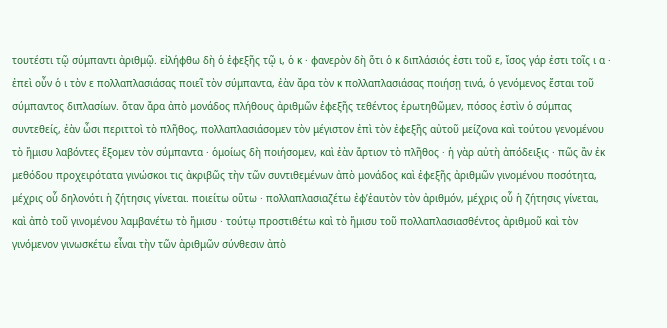τουτέστι τῷ σύμπαντι ἀριθμῷ. εἰλήφθω δὴ ὁ ἐφεξῆς τῷ ι, ὁ κ · φανερὸν δὴ ὅτι ὁ κ διπλάσιός ἐστι τοῦ ε, ἴσος γάρ ἐστι τοῖς ι α · ἐπεὶ οὖν ὁ ι τὸν ε πολλαπλασιάσας ποιεῖ τὸν σύμπαντα, ἐὰν ἄρα τὸν κ πολλαπλασιάσας ποιήσῃ τινά, ὁ γενόμενος ἔσται τοῦ σύμπαντος διπλασίων. ὅταν ἄρα ἀπὸ μονάδος πλήθους ἀριθμῶν ἐφεξῆς τεθέντος ἐρωτηθῶμεν, πόσος ἐστὶν ὁ σύμπας συντεθείς, ἐὰν ὦσι περιττοὶ τὸ πλῆθος, πολλαπλασιάσομεν τὸν μέγιστον ἐπὶ τὸν ἐφεξῆς αὐτοῦ μείζονα καὶ τούτου γενομένου τὸ ἥμισυ λαβόντες ἕξομεν τὸν σύμπαντα · ὁμοίως δὴ ποιήσομεν, καὶ ἐὰν ἄρτιον τὸ πλῆθος · ἡ γὰρ αὐτὴ ἀπόδειξις · πῶς ἂν ἐκ μεθόδου προχειρότατα γινώσκοι τις ἀκριβῶς τὴν τῶν συντιθεμένων ἀπὸ μονάδος καὶ ἐφεξῆς ἀριθμῶν γινομένου ποσότητα, μέχρις οὗ δηλονότι ἡ ζήτησις γίνεται. ποιείτω οὕτω · πολλαπλασιαζέτω ἐφ’ἑαυτὸν τὸν ἀριθμόν, μέχρις οὗ ἡ ζήτησις γίνεται, καὶ ἀπὸ τοῦ γινομένου λαμβανέτω τὸ ἥμισυ · τούτῳ προστιθέτω καὶ τὸ ἥμισυ τοῦ πολλαπλασιασθέντος ἀριθμοῦ καὶ τὸν γινόμενον γινωσκέτω εἶναι τὴν τῶν ἀριθμῶν σύνθεσιν ἀπὸ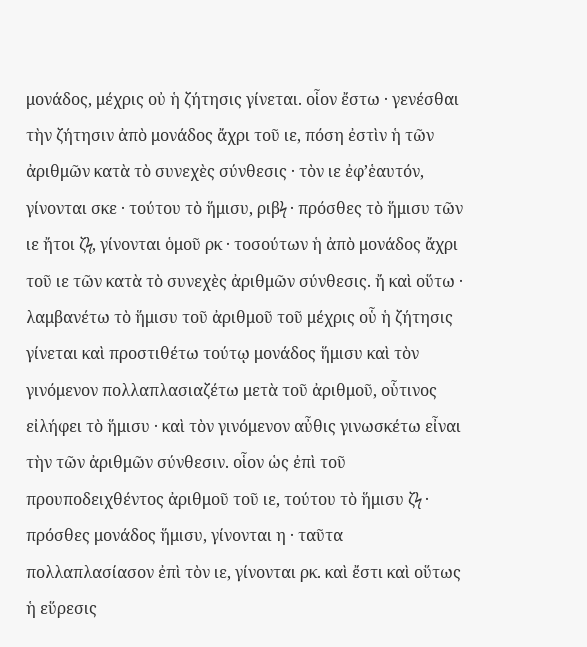μονάδος, μέχρις οὐ ἡ ζήτησις γίνεται. οἷον ἔστω · γενέσθαι τὴν ζήτησιν ἀπὸ μονάδος ἄχρι τοῦ ιε, πόση ἐστὶν ἡ τῶν ἀριθμῶν κατὰ τὸ συνεχὲς σύνθεσις · τὸν ιε ἐφ’ἑαυτόν, γίνονται σκε · τούτου τὸ ἥμισυ, ριβϟ · πρόσθες τὸ ἥμισυ τῶν ιε ἤτοι ζϟ, γίνονται ὁμοῦ ρκ · τοσούτων ἡ ἀπὸ μονάδος ἄχρι τοῦ ιε τῶν κατὰ τὸ συνεχὲς ἀριθμῶν σύνθεσις. ἤ καὶ οὕτω · λαμβανέτω τὸ ἥμισυ τοῦ ἀριθμοῦ τοῦ μέχρις οὗ ἡ ζήτησις γίνεται καὶ προστιθέτω τούτῳ μονάδος ἥμισυ καὶ τὸν γινόμενον πολλαπλασιαζέτω μετὰ τοῦ ἀριθμοῦ, οὗτινος εἰλήφει τὸ ἥμισυ · καὶ τὸν γινόμενον αὖθις γινωσκέτω εἶναι τὴν τῶν ἀριθμῶν σύνθεσιν. οἷον ὡς ἐπὶ τοῦ προυποδειχθέντος ἀριθμοῦ τοῦ ιε, τούτου τὸ ἥμισυ ζϟ · πρόσθες μονάδος ἥμισυ, γίνονται η · ταῦτα πολλαπλασίασον ἐπὶ τὸν ιε, γίνονται ρκ. καὶ ἔστι καὶ οὕτως ἡ εὕρεσις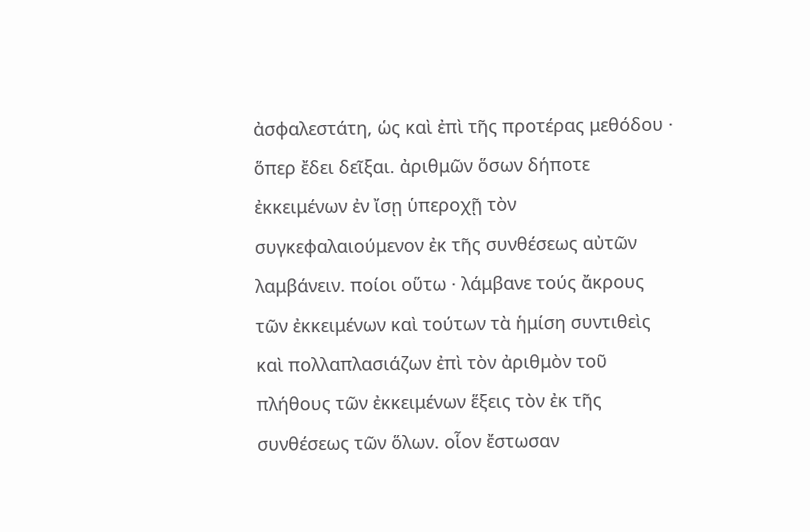ἀσφαλεστάτη, ὡς καὶ ἐπὶ τῆς προτέρας μεθόδου · ὅπερ ἔδει δεῖξαι. ἀριθμῶν ὅσων δήποτε ἐκκειμένων ἐν ἴσῃ ὑπεροχῇ τὸν συγκεφαλαιούμενον ἐκ τῆς συνθέσεως αὐτῶν λαμβάνειν. ποίοι οὕτω · λάμβανε τούς ἄκρους τῶν ἐκκειμένων καὶ τούτων τὰ ἡμίση συντιθεὶς καὶ πολλαπλασιάζων ἐπὶ τὸν ἀριθμὸν τοῦ πλήθους τῶν ἐκκειμένων ἕξεις τὸν ἐκ τῆς συνθέσεως τῶν ὅλων. οἷον ἔστωσαν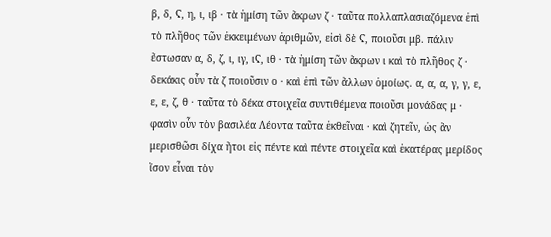β, δ, Ϛ, η, ι, ιβ · τὰ ἡμίση τῶν ἄκρων ζ · ταῦτα πολλαπλασιαζόμενα ἐπὶ τὸ πλῆθος τῶν ἐκκειμένων ἀριθμῶν, εἰσὶ δὲ Ϛ, ποιοῦσι μβ. πάλιν ἔστωσαν α, δ, ζ, ι, ιγ, ιϚ, ιθ · τὰ ἡμίση τῶν ἄκρων ι καὶ τὸ πλῆθος ζ · δεκάκις οὖν τὰ ζ ποιοῦσιν ο · καὶ ἐπὶ τῶν ἄλλων ὁμοίως. α, α, α, γ, γ, ε, ε, ε, ζ, θ · ταῦτα τὸ δέκα στοιχεῖα συντιθέμενα ποιοῦσι μονάδας μ · φασὶν οὖν τὸν βασιλέα Λέοντα ταῦτα ἐκθεῖναι · καὶ ζητεῖν, ὡς ἂν μερισθῶσι δίχα ἤτοι εἰς πέντε καὶ πέντε στοιχεῖα καὶ ἑκατέρας μερίδος ἴσον εἶναι τὸν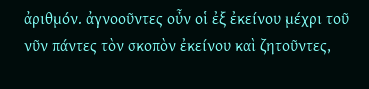ἀριθμόν. ἀγνοοῦντες οὖν οἱ ἐξ ἐκείνου μέχρι τοῦ νῦν πάντες τὸν σκοπὸν ἐκείνου καὶ ζητοῦντες,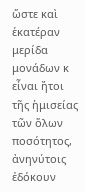ὥστε καὶ ἑκατέραν μερίδα μονάδων κ εἶναι ἤτοι τῆς ἡμισείας τῶν ὅλων ποσότητος, ἀνηνύτοις ἐδόκουν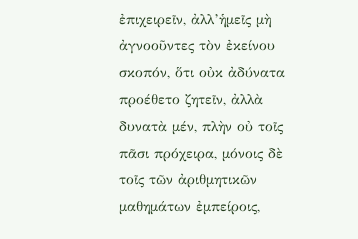ἐπιχειρεῖν, ἀλλ’ἡμεῖς μὴ ἀγνοοῦντες τὸν ἐκείνου σκοπόν, ὅτι οὐκ ἀδύνατα προέθετο ζητεῖν, ἀλλὰ δυνατὰ μέν, πλὴν οὐ τοῖς πᾶσι πρόχειρα, μόνοις δὲ τοῖς τῶν ἀριθμητικῶν μαθημάτων ἐμπείροις,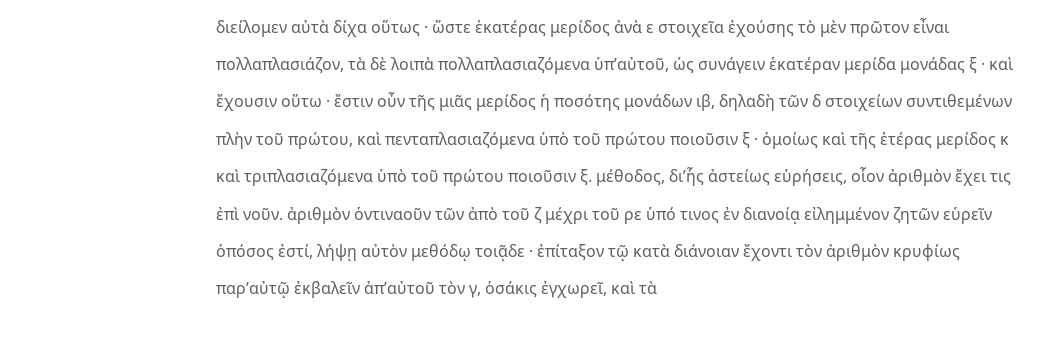διείλομεν αὐτὰ δίχα οὕτως · ὥστε ἑκατέρας μερίδος ἀνὰ ε στοιχεῖα ἐχούσης τὸ μὲν πρῶτον εἶναι πολλαπλασιάζον, τὰ δὲ λοιπὰ πολλαπλασιαζόμενα ὑπ’αὐτοῦ, ὡς συνάγειν ἑκατέραν μερίδα μονάδας ξ · καὶ ἔχουσιν οὕτω · ἔστιν οὖν τῆς μιᾶς μερίδος ἡ ποσότης μονάδων ιβ, δηλαδὴ τῶν δ στοιχείων συντιθεμένων πλὴν τοῦ πρώτου, καὶ πενταπλασιαζόμενα ὑπὸ τοῦ πρώτου ποιοῦσιν ξ · ὁμοίως καὶ τῆς ἑτέρας μερίδος κ καὶ τριπλασιαζόμενα ὑπὸ τοῦ πρώτου ποιοῦσιν ξ. μέθοδος, δι’ἧς ἀστείως εὑρήσεις, οἷον ἀριθμὸν ἔχει τις ἐπὶ νοῦν. ἀριθμὸν ὁντιναοῦν τῶν ἀπὸ τοῦ ζ μέχρι τοῦ ρε ὑπό τινος ἐν διανοίᾳ εἰλημμένον ζητῶν εὑρεῖν ὁπόσος ἐστί, λήψῃ αὐτὸν μεθόδῳ τοιᾷδε · ἐπίταξον τῷ κατὰ διάνοιαν ἔχοντι τὸν ἀριθμὸν κρυφίως παρ’αὐτῷ ἐκβαλεῖν ἀπ’αὐτοῦ τὸν γ, ὁσάκις ἐγχωρεῖ, καὶ τὰ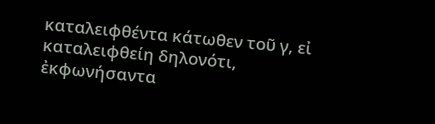καταλειφθέντα κάτωθεν τοῦ γ, εἰ καταλειφθείη δηλονότι, ἐκφωνήσαντα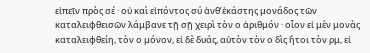εἰπεῖν πρὸς σέ · οὐ καὶ εἰπόντος σύ ἀνθ’ἑκάστης μονάδος τῶν καταλειφθεισῶν λάμβανε τῇ σῇ χειρὶ τὸν ο ἀριθμόν · οἷον εἰ μὲν μονὰς καταλειφθείη, τὸν ο μόνον, εἰ δὲ δυάς, αὐτὸν τὸν ο δὶς ἤτοι τὸν ρμ, εἰ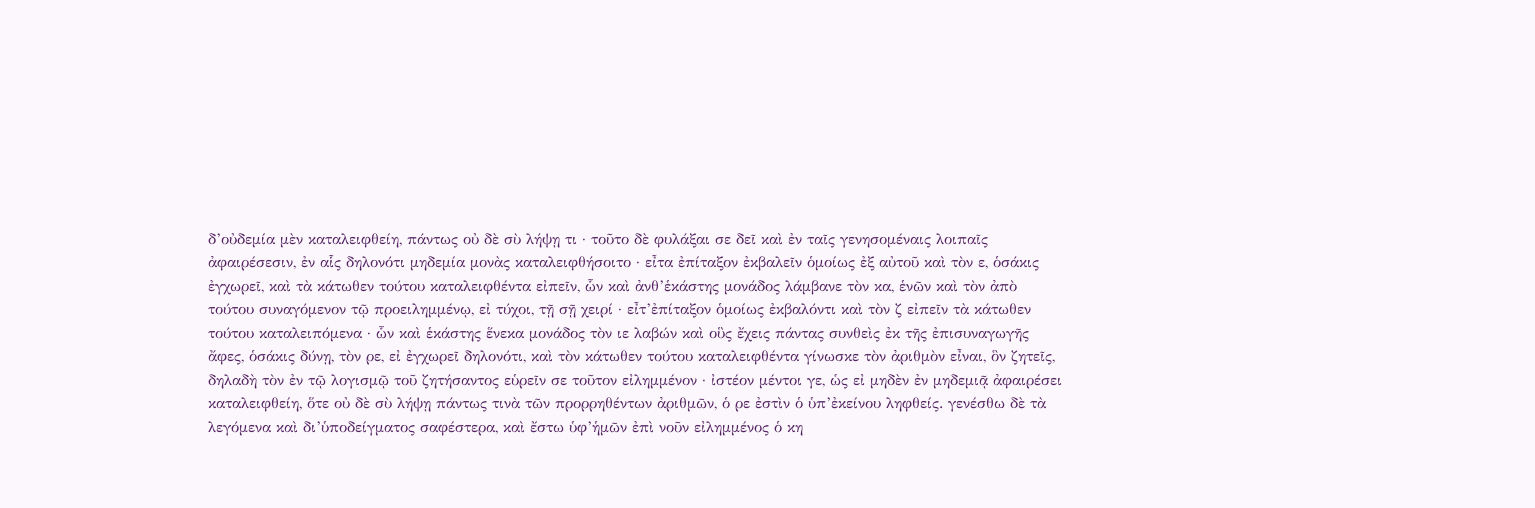δ’οὐδεμία μὲν καταλειφθείη, πάντως οὐ δὲ σὺ λήψῃ τι · τοῦτο δὲ φυλάξαι σε δεῖ καὶ ἐν ταῖς γενησομέναις λοιπαῖς ἀφαιρέσεσιν, ἐν αἷς δηλονότι μηδεμία μονὰς καταλειφθήσοιτο · εἶτα ἐπίταξον ἐκβαλεῖν ὁμοίως ἐξ αὐτοῦ καὶ τὸν ε, ὁσάκις ἐγχωρεῖ, καὶ τὰ κάτωθεν τούτου καταλειφθέντα εἰπεῖν, ὧν καὶ ἀνθ’ἑκάστης μονάδος λάμβανε τὸν κα, ἑνῶν καὶ τὸν ἀπὸ τούτου συναγόμενον τῷ προειλημμένῳ, εἰ τύχοι, τῇ σῇ χειρί · εἶτ’ἐπίταξον ὁμοίως ἐκβαλόντι καὶ τὸν ζ εἰπεῖν τὰ κάτωθεν τούτου καταλειπόμενα · ὧν καὶ ἑκάστης ἕνεκα μονάδος τὸν ιε λαβών καὶ οὓς ἔχεις πάντας συνθεὶς ἐκ τῆς ἐπισυναγωγῆς ἄφες, ὁσάκις δύνῃ, τὸν ρε, εἰ ἐγχωρεῖ δηλονότι, καὶ τὸν κάτωθεν τούτου καταλειφθέντα γίνωσκε τὸν ἀριθμὸν εἶναι, ὃν ζητεῖς, δηλαδὴ τὸν ἐν τῷ λογισμῷ τοῦ ζητήσαντος εὑρεῖν σε τοῦτον εἰλημμένον · ἰστέον μέντοι γε, ὡς εἰ μηδὲν ἐν μηδεμιᾷ ἀφαιρέσει καταλειφθείη, ὅτε οὐ δὲ σὺ λήψῃ πάντως τινὰ τῶν προρρηθέντων ἀριθμῶν, ὁ ρε ἐστὶν ὁ ὑπ’ἐκείνου ληφθείς. γενέσθω δὲ τὰ λεγόμενα καὶ δι’ὑποδείγματος σαφέστερα, καὶ ἔστω ὑφ’ἡμῶν ἐπὶ νοῦν εἰλημμένος ὁ κη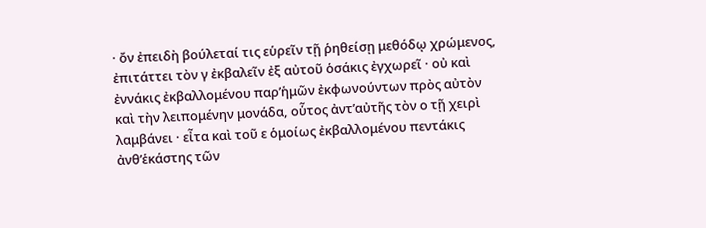· ὄν ἐπειδὴ βούλεταί τις εὑρεῖν τῇ ῥηθείσῃ μεθόδῳ χρώμενος, ἐπιτάττει τὸν γ ἐκβαλεῖν ἐξ αὐτοῦ ὁσάκις ἐγχωρεῖ · οὐ καὶ ἐννάκις ἐκβαλλομένου παρ’ἡμῶν ἐκφωνούντων πρὸς αὐτὸν καὶ τὴν λειπομένην μονάδα, οὗτος ἀντ’αὐτῆς τὸν ο τῇ χειρὶ λαμβάνει · εἶτα καὶ τοῦ ε ὁμοίως ἐκβαλλομένου πεντάκις ἀνθ’ἑκάστης τῶν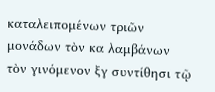καταλειπομένων τριῶν μονάδων τὸν κα λαμβάνων τὸν γινόμενον ξγ συντίθησι τῷ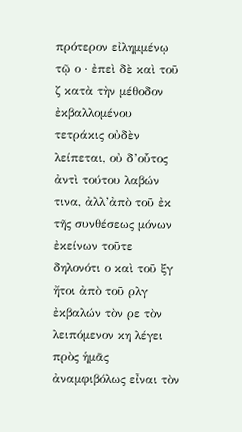πρότερον εἰλημμένῳ τῷ ο · ἐπεὶ δὲ καὶ τοῦ ζ κατὰ τὴν μέθοδον ἐκβαλλομένου τετράκις οὐδὲν λείπεται, οὐ δ’οὗτος ἀντὶ τούτου λαβών τινα, ἀλλ’ἀπὸ τοῦ ἐκ τῆς συνθέσεως μόνων ἐκείνων τοῦτε δηλονότι ο καὶ τοῦ ξγ ἤτοι ἀπὸ τοῦ ρλγ ἐκβαλών τὸν ρε τὸν λειπόμενον κη λέγει πρὸς ἡμᾶς ἀναμφιβόλως εἶναι τὸν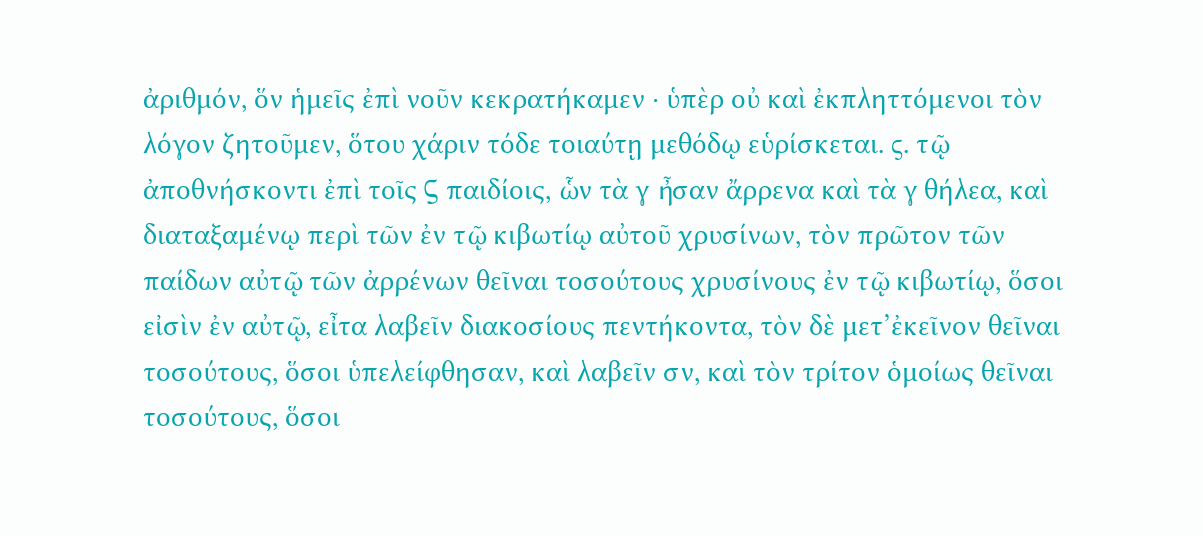ἀριθμόν, ὅν ἡμεῖς ἐπὶ νοῦν κεκρατήκαμεν · ὑπὲρ οὐ καὶ ἐκπληττόμενοι τὸν λόγον ζητοῦμεν, ὅτου χάριν τόδε τοιαύτῃ μεθόδῳ εὑρίσκεται. ϛ. τῷ ἀποθνήσκοντι ἐπὶ τοῖς Ϛ παιδίοις, ὧν τὰ γ ἦσαν ἄρρενα καὶ τὰ γ θήλεα, καὶ διαταξαμένῳ περὶ τῶν ἐν τῷ κιβωτίῳ αὐτοῦ χρυσίνων, τὸν πρῶτον τῶν παίδων αὐτῷ τῶν ἀρρένων θεῖναι τοσούτους χρυσίνους ἐν τῷ κιβωτίῳ, ὅσοι εἰσὶν ἐν αὐτῷ, εἶτα λαβεῖν διακοσίους πεντήκοντα, τὸν δὲ μετ’ἐκεῖνον θεῖναι τοσούτους, ὅσοι ὑπελείφθησαν, καὶ λαβεῖν σν, καὶ τὸν τρίτον ὁμοίως θεῖναι τοσούτους, ὅσοι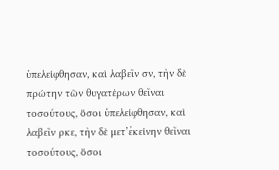ὑπελείφθησαν, καὶ λαβεῖν σν, τὴν δὲ πρώτην τῶν θυγατέρων θεῖναι τοσούτους, ὅσοι ὑπελείφθησαν, καὶ λαβεῖν ρκε, τὴν δὲ μετ’ἐκείνην θεῖναι τοσούτους, ὅσοι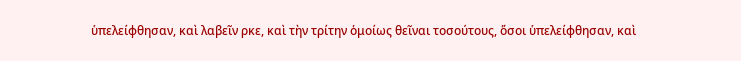ὑπελείφθησαν, καὶ λαβεῖν ρκε, καὶ τὴν τρίτην ὁμοίως θεῖναι τοσούτους, ὅσοι ὑπελείφθησαν, καὶ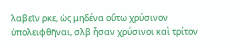λαβεῖν ρκε, ὡς μηδένα οὕτω χρύσινον ὑπολειφθῆναι, σλβ ἦσαν χρύσινοι καὶ τρίτον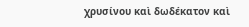χρυσίνου καὶ δωδέκατον καὶ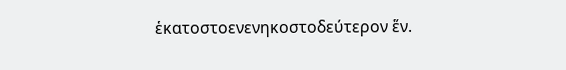ἑκατοστοενενηκοστοδεύτερον ἕν.